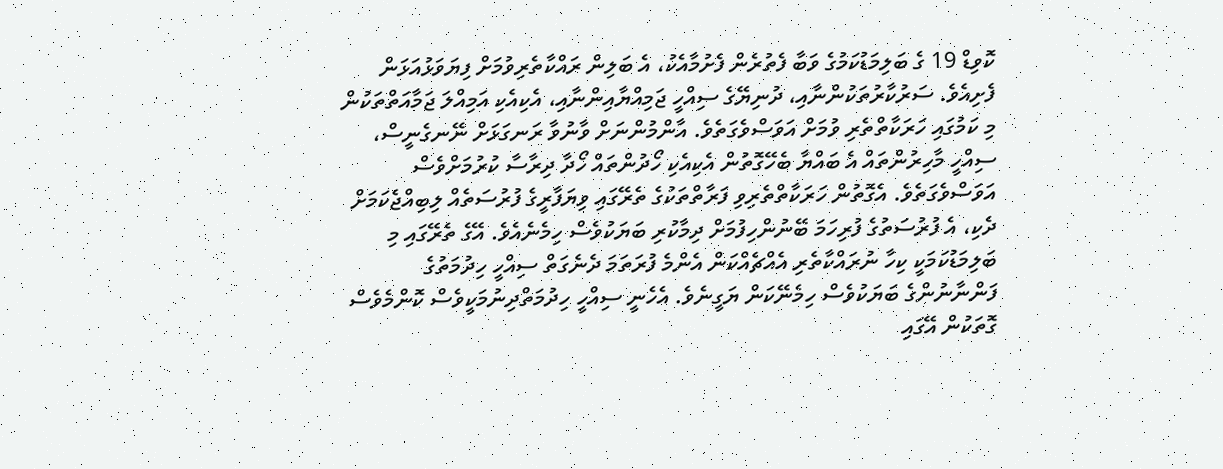ކޮވިޑް 19 ގެ ބަލިމަޑުކަމުގެ ވަބާ ފެތުރެން ފެށުމާއެކު، އެ ބަލިން ރައްކާތެރިވުމަށް ފިޔަވަޅުއަޅަން ފެށިއެވެ. ސަރުކާރުތަކުންނާއި، ދުނިޔޭގެ ސިއްހީ ޖަމިއްޔާއިންނާއި، އެކިއެކި އަމިއްލަ ޖަމާއަތްތަކުން މި ކަމުގައި ހަރަކާތްތެރި ވުމަށް އަވަސްވެގަތެވެ. އާންމުންނަށް ވާނުވާ ރަނގަޅަށް ނޭނގެނީސް، ސިއްހީ މާހިރުންތައް އެ ބައްޔާ ބެހޭގޮތުން އެކިއެކި ހޯދުންތައް ހޯދާ ދިރާސާ ކުރުމަށްވެސް އަވަސްވެގަތެވެ. އެގޮތުން ހަރަކާތްތެރިވި ފަރާތްތަކުގެ ތެރޭގައި ވިޔަފާރީގެ ފުރުސަތެއް ލިބިއްޖެކަމަށް ދެކި، އެ ފުރުސަތުގެ ފުރިހަމަ ބޭނުންހިފުމަށް ދިމާކުރި ބަޔަކުވެސް ހިމެނެއެވެ. އޭގެ ތެރޭގައި މި ބަލިމަޑުކަމަކީ ކިހާ ނުރައްކާތެރި އެއްޗެއްކަން އެންމެ ފުރަތަމަ ދެނެގަތް ސިއްހީ ހިދުމަތުގެ ފަންނާނުންގެ ބަޔަކުވެސް ހިމެނޭކަން ޔަގީނެވެ. އެހެނީ ސިއްހީ ހިދުމަތްދިނުމަކީވެސް ކޮންމެވެސް ގޮތަކުން އޭގައި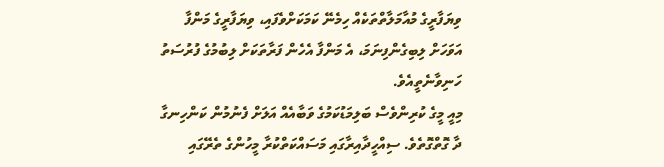ވިޔަފާރީގެ މުއާމަލާތްތަކެއް ހިމެނޭ ކަމަކަށްވެފައި، ވިޔަފާރީގެ މަންފާ އަވަހަށް ލިބިގެންފިނަމަ، އެ މަންފާ އެހެން ފަރާތަކަށް ލިބުމުގެ ފުރުސަތު ހަނިވާނެތީއެވެ.
މިއީ މީގެ ކުރިންވެސް ބަލިމަޑުކަމުގެ ވަބާއެއް އަލަށް ފެނުމުން ކަންހިނގާ ދާ ގޮތްގޮތެވެ. ސިއްހީދާއިރާގައި މަސައްކަތްކުރާ މީހުންގެ ތެރޭގައި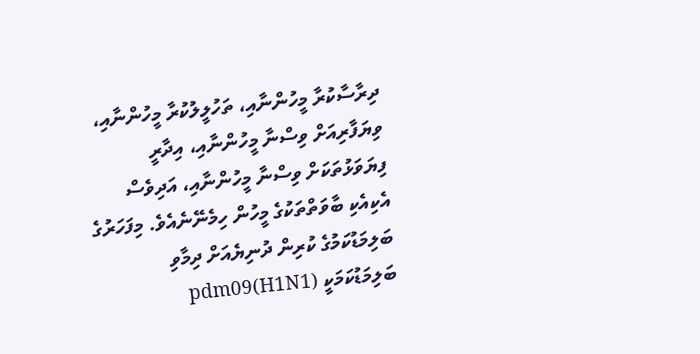ދިރާސާކުރާ މީހުންނާއި، ތަހުލީލުކުރާ މީހުންނާއި، ވިޔަފާރިއަށް ވިސްނާ މީހުންނާއި، އިދާރީ ފިޔަވަޅުތަކަށް ވިސްނާ މީހުންނާއި، އަދިވެސް އެކިއެކި ބާވަތްތަކުގެ މީހުން ހިމެނޭނެއެވެ. މިފަހަރުގެ ބަލިމަޑުކަމުގެ ކުރިން ދުނިޔެއަށް ދިމާވި ބަލިމަޑުކަމަކީ (H1N1)pdm09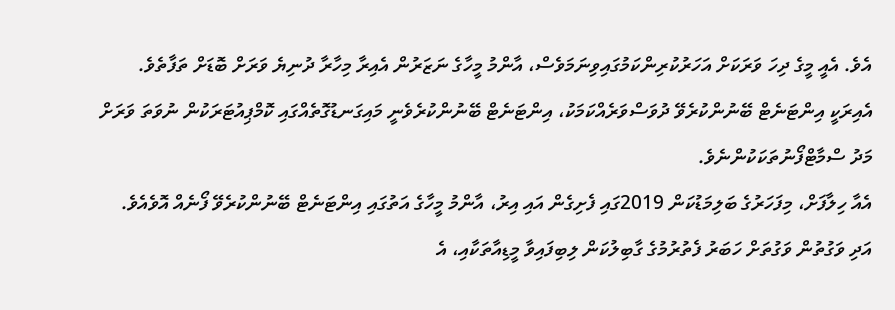އެވެ. އެއީ މީގެ ދިހަ ވަރަކަށް އަހަރުކުރިންކަމުގައިވިނަމަވެސް، އާންމު މީހާގެ ނަޒަރުން އެއިރާ މިހާރާ ދުނިޔެ ވަރަށް ބޮޑަށް ތަފާތެވެ. އެއިރަކީ އިންޓަނެޓް ބޭނުންކުރެވޭ ދުވަސްވަރެއްކަމަކު، އިންޓަނެޓް ބޭނުންކުރެވެނީ މައިގަނޑުގޮތެއްގައި ކޮމްޕިއުޓަރަކުން ނުވަތަ ވަރަށް މަދު ސްމާޓްފޯނުތަކަކުންނެވެ.
އެއާ ހިލާފަށް، މިފަހަރުގެ ބަލިމަޑުކަން 2019ގައި ފެށިގެން އައި އިރު، އާންމު މީހާގެ އަތުގައި އިންޓަނެޓް ބޭނުންކުރެވޭ ފޯނެއް އޮވެއެވެ. އަދި ވަގުތުން ވަގުތަށް ހަބަރު ފެތުރުމުގެ ގާބިލުކަން ލިބިފައިވާ މީޑިއާތަކާއި، އެ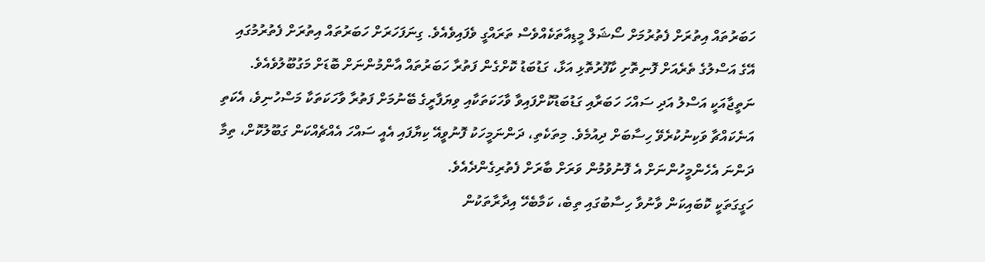ހަބަރުތައް އިތުރަށް ފެތުރުމަށް ސޯޝަލް މީޑިއާތަކެއްވެސް ތަރައްގީ ވެފައިވެއެވެ. ގިނަފަހަރަށް ހަބަރުތައް އިތުރަށް ފެތުރުމުގައި އޭގެ އަސްލުގެ ތެރެއަށް ފޮނިތޮށި ކާފޫރުތޮޅި އަޅާ، ގަޑުބަޑު ކޮށްގެން ފަތުރާ ހަބަރުތައް އާންމުންނަށް ބޮޑަށް މަގުބޫލުވެއެވެ. ނަތީޖާއަކީ އަސްލު އަދި ސައްހަ ހަބަރާއި ގަޑުބަޑުކޮށްފައިވާ ވާހަކަތަކާއި ވިޔަފާރީގެ ބޭނުމަށް ފަތުރާ ވާހަކަތަކާ މަސްހުނިވެ، އެކަތި އަނެކައްޗާ ވަކިނުކުރެވޭ ހިސާބަށް ދިއުމެވެ. މިތަކެތި، ދަންނަމީހަކު ފޮނުވީއޭ ކިޔާފައި އެއީ ސައްހަ އެއްޗެއްކަން ގަބޫލުކޮށް، ތިމާ ދަންނަ އެހެންމީހުންނަށް އެ ފޮނުވުމުން ވަރަށް ބާރަށް ފެތުރިގެންދެއެވެ.
ހަގީގަތަކީ ކޮބައިކަން ވާނުވާ ހިސާބުގައި ތިބެ، ކަމާބެހޭ އިދާރާތަކުން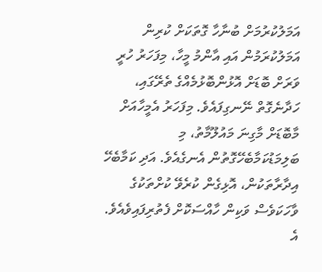އަމަލުކުރުމަށް ބުނާހާ ގޮތަކަށް ކުރިން އަމަލުކުރަމުން އައި އާންމު މީހާ، މިފަހަރު ހުރީ ވަރަށް ބޮޑަށް އޮޅުންބޮޅުމެއްގެ ތެރޭގައި، ހަދާނެގޮތް ނޭނގިފައެވެ. މިފަހަރު އެމީހާއަށް މާބޮޑަށް މާގިނަ މައުލޫމާތު، މި ބަލިމަޑުކަމާބެހޭގޮތުން އެނގެއެވެ. އަދި ކަމާބެހޭ އިދާރާތަކުން، އޮޅިގެން ކުރެވޭ ކުށްތަކުގެ ވާހަކަވެސް ވަކިން ހާއްސަކޮށް ފެތުރިފައިވެއެވެ. އެ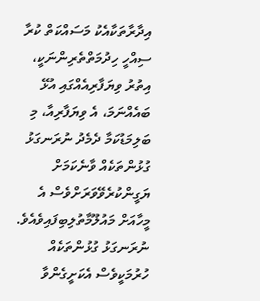އިދާރާތަކާއެކު މަސައްކަތް ކުރާ ސިއްހީ ހިދުމަތްތެރިންނަކީ، އިތުރު ވިޔަފާރިއެއްގައި އުޅޭ ބައެއްނަމަ، އެ ވިޔަފާރިއާ، މި ބަލިމަޑުކަމާ ދެމެދު ނުރަނގަޅު ގުޅުންތަކެއް ވާނެކަމަށް ޔަގީންކުރެވޭވަރަށްވެސް އެ މީހާއަށް މައުލޫމާތުލިބިފައިވެއެވެ. ނުރަނގަޅު ގުޅުންތަކެއް ހުރުމަކީވެސް އެކަށީގެންވާ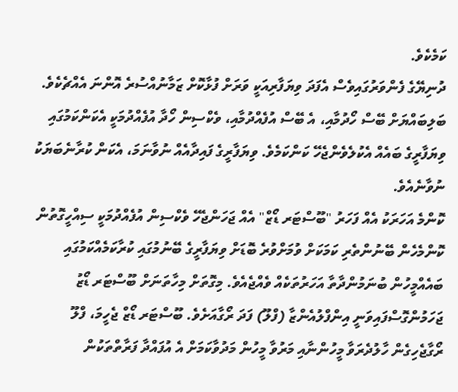ކަމެކެވެ.
ދުނިޔޭގެ ފެންވަރުގައިވެސް އެފަދަ ވިޔަފާރިއަކީ ވަރަށް ފުޅާކޮށް ޒަމާނުއްސުރެ އޮންނަ އެއްޗެކެވެ. ބަލިބައްޔަށް ބޭސް ހޯދުމާއި، އެ ބޭސް އުފެއްދުމާއި، ވެކްސިން ހޯދާ އުފެއްދުމަކީ އެކަންކަމުގައި ވިޔަފާރީގެ ބައެއް އެކުލެވެންޖެހޭ ކަންކަމެވެ. ވިޔަފާރީގެ ފައިދާއެއް ނުވާނަމަ، އެކަން ކުރާނެބަޔަކު ނުވާނެއެވެ.
ކޮންމެ އަހަރަކު އެއް ފަހަރު "ބޫސްޓަރ ޑޯޒް" އެއް ޖަހަންޖެހޭ ވެކްސިން އުފެއްދުމަކީ ސިއްހީގޮތުން ކޮންމެހެން ބޭނުންތެރި ކަމަކަށް ވުމަށްވުރެ ބޮޑަށް ވިޔަފާރީގެ ބޭނުމުގައި ކުރާކަމެއްކަމުގައި ބައެއްމީހުން ބުނަމުންދާތާ އަހަރުތަކެއް ވެއްޖެއެވެ. މިގޮތަށް މިހާތަނަށް ބޫސްޓަރ ޑޯޒު ޖަހަމުންގޮސްފައިވަނީ އިންފްލުއެންޒާ (ފްލޫ) ފަދަ ރޯގާއަށެވެ. ބޫސްޓަރ ޑޯޒް ޖެހީމަ، ފްލޫ ރޯގާޖެހިގެން ހާލުދެރަވާ މީހުންނާއި މަރުވާ މީހުން މަދުވާކަމަށް އެ އުފައްދާ ފަރާތްތަކުން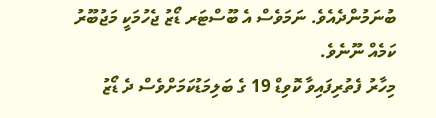ބުނަމުންދެއެވެ. ނަމަވެސް އެ ބޫސްޓަރ ޑޯޒު ޖެހުމަކީ މަޖުބޫރު ކަމެއް ނޫނެވެ.
މިހާރު ފެތުރިފައިވާ ކޮވިޑް 19 ގެ ބަލިމަޑުކަމަށްވެސް ދެ ޑޯޒު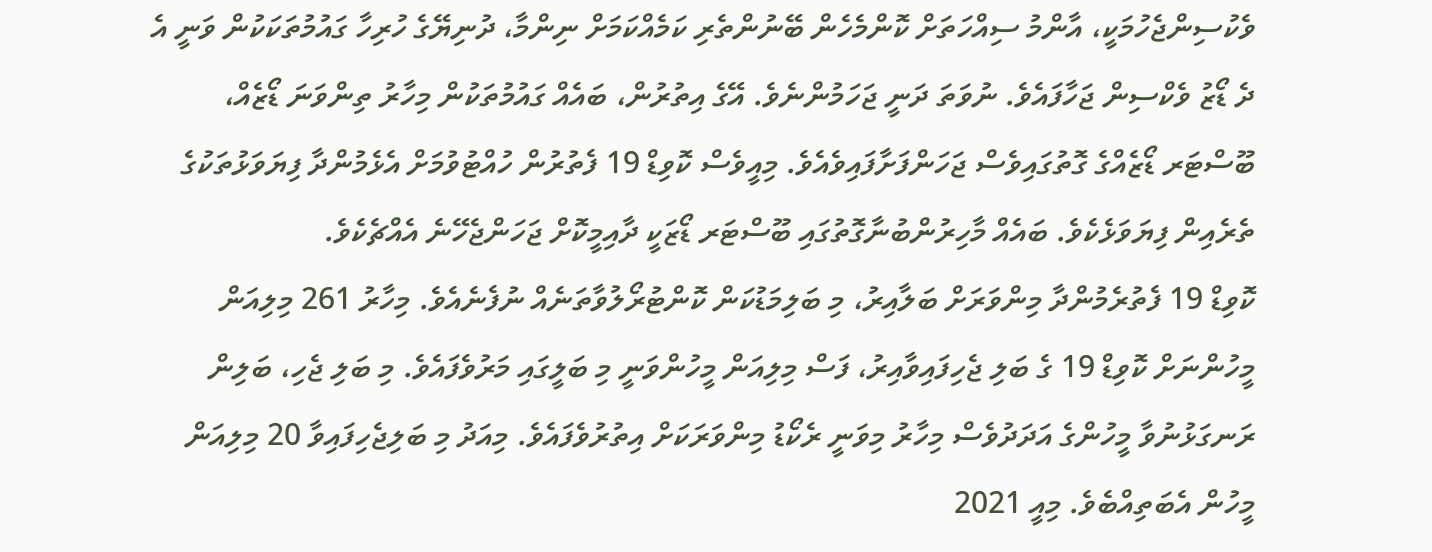ވެކުސިންޖެހުމަކީ، އާންމު ސިއްހަތަށް ކޮންމެހެން ބޭނުންތެރި ކަމެއްކަމަށް ނިންމާ، ދުނިޔޭގެ ހުރިހާ ގައުމުތަކަކުން ވަނީ އެ ދެ ޑޯޒު ވެކްސިން ޖަހާފައެވެ. ނުވަތަ ދަނީ ޖަހަމުންނެވެ. އޭގެ އިތުރުން، ބައެއް ގައުމުތަކުން މިހާރު ތިންވަނަ ޑޯޒެއް، ބޫސްޓަރ ޑޯޒެއްގެ ގޮތުގައިވެސް ޖަހަންފަށާފައިވެއެވެ. މިއީވެސް ކޮވިޑް 19 ފެތުރުން ހުއްޓުވުމަށް އެޅެމުންދާ ފިޔަވަޅުތަކުގެ ތެރެއިން ފިޔަވަޅެކެވެ. ބައެއް މާހިރުންބުނާގޮތުގައި ބޫސްޓަރ ޑޯޒަކީ ދާއިމީކޮށް ޖަހަންޖެހޭނެ އެއްޗެކެވެ.
ކޮވިޑް 19 ފެތުރެމުންދާ މިންވަރަށް ބަލާއިރު، މި ބަލިމަޑުކަން ކޮންޓުރޯލުވާތަނެއް ނުފެނެއެވެ. މިހާރު 261 މިލިއަން މީހުންނަށް ކޮވިޑް 19 ގެ ބަލި ޖެހިފައިވާއިރު، ފަސް މިލިއަން މީހުންވަނީ މި ބަލީގައި މަރުވެފައެވެ. މި ބަލި ޖެހި، ބަލިން ރަނގަޅުނުވާ މީހުންގެ އަދަދުވެސް މިހާރު މިވަނީ ރެކޯޑު މިންވަރަކަށް އިތުރުވެފައެވެ. މިއަދު މި ބަލިޖެހިފައިވާ 20 މިލިއަން މީހުން އެބަތިއްބެވެ. މިއީ 2021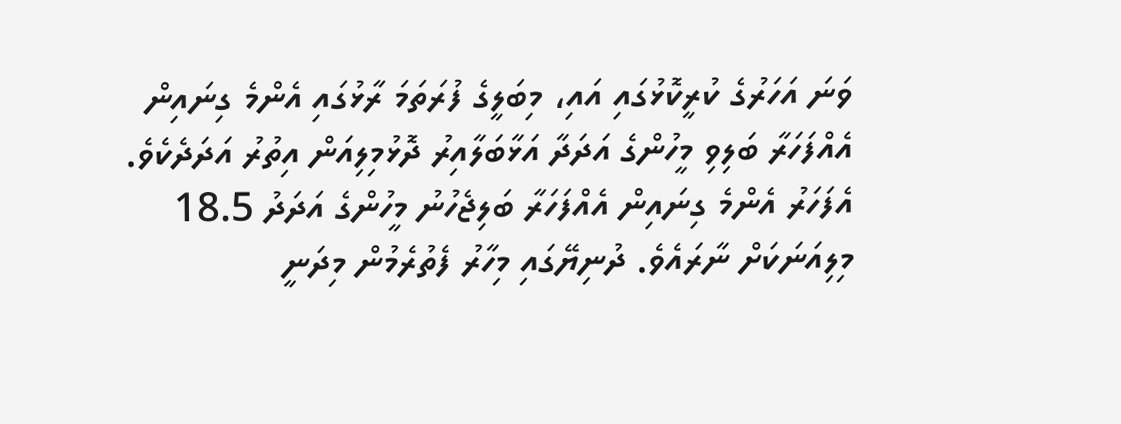ވަނަ އަހަރުގެ ކުރީކޮޅުގައި އައި، މިބަލީގެ ފުރަތަމަ ރާޅުގައި އެންމެ ގިނައިން އެއްފަހަރާ ބަލިވި މީހުންގެ އަދަދާ އަޅާބަލާއިރު ދޮޅުމިލިއަން އިތުރު އަދަދެކެވެ. އެފަހަރު އެންމެ ގިނައިން އެއްފަހަރާ ބަލިޖެހުނު މީހުންގެ އަދަދު 18.5 މިލިއަނަކަށް ނާރައެވެ. ދުނިޔޭގައި މިހާރު ފެތުރެމުން މިދަނީ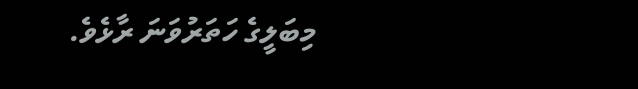މިބަލީގެ ހަތަރުވަނަ ރާޅެވެ.